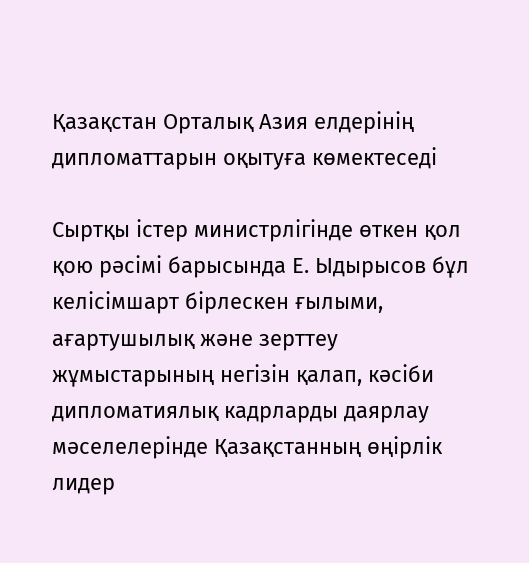Қазақстан Орталық Азия елдерінің дипломаттарын оқытуға көмектеседі

Сыртқы істер министрлігінде өткен қол қою рәсімі барысында Е. Ыдырысов бұл келісімшарт бірлескен ғылыми, ағартушылық және зерттеу жұмыстарының негізін қалап, кәсіби дипломатиялық кадрларды даярлау мәселелерінде Қазақстанның өңірлік лидер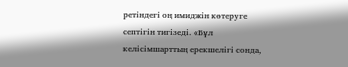ретіндегі оң имиджін көтеруге септігін тигізеді. «Бұл келісімшарттың ерекшелігі сонда,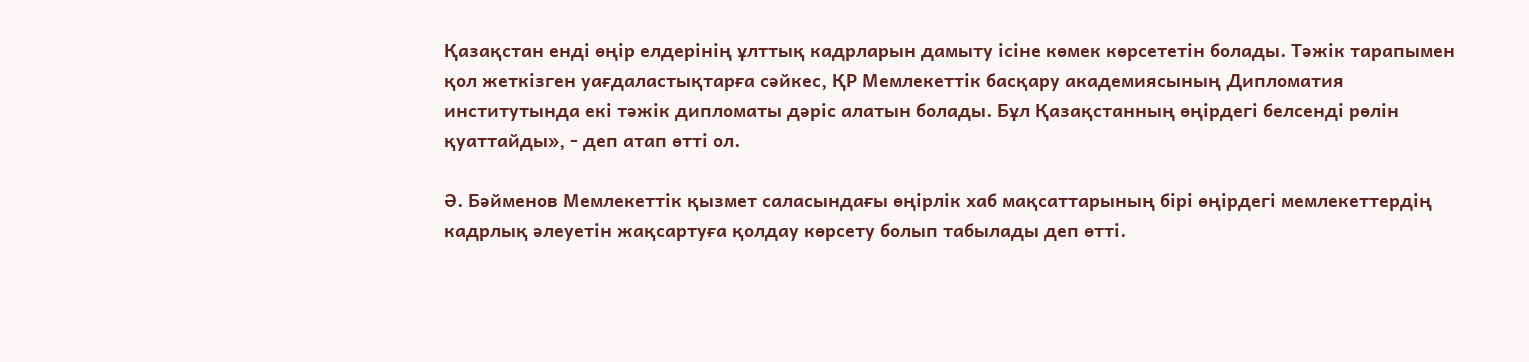Қазақстан енді өңір елдерінің ұлттық кадрларын дамыту ісіне көмек көрсететін болады. Тәжік тарапымен қол жеткізген уағдаластықтарға сәйкес, ҚР Мемлекеттік басқару академиясының Дипломатия институтында екі тәжік дипломаты дәріс алатын болады. Бұл Қазақстанның өңірдегі белсенді рөлін қуаттайды», - деп атап өтті ол.

Ә. Бәйменов Мемлекеттік қызмет саласындағы өңірлік хаб мақсаттарының бірі өңірдегі мемлекеттердің кадрлық әлеуетін жақсартуға қолдау көрсету болып табылады деп өтті.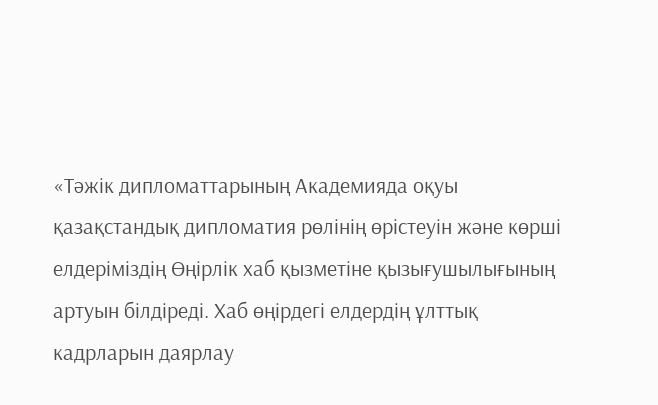«Тәжік дипломаттарының Академияда оқуы қазақстандық дипломатия рөлінің өрістеуін және көрші елдеріміздің Өңірлік хаб қызметіне қызығушылығының артуын білдіреді. Хаб өңірдегі елдердің ұлттық кадрларын даярлау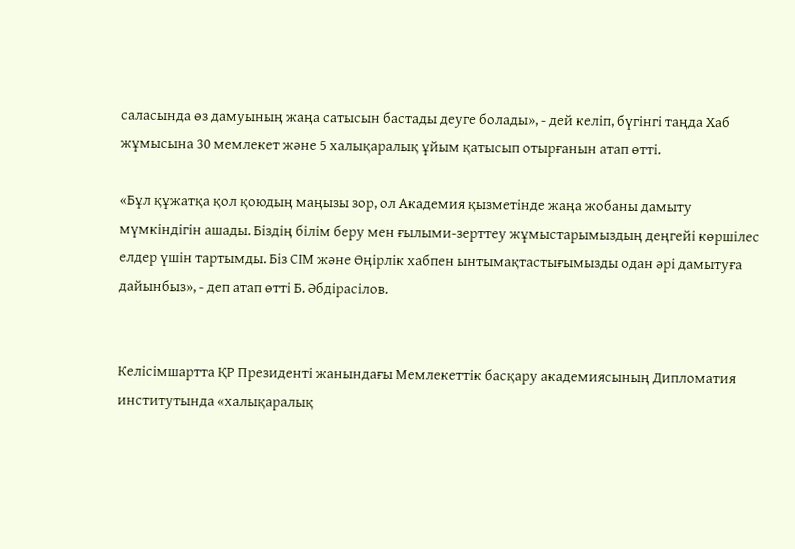саласында өз дамуының жаңа сатысын бастады деуге болады», - дей келіп, бүгінгі таңда Хаб жұмысына 30 мемлекет және 5 халықаралық ұйым қатысып отырғанын атап өтті.

«Бұл құжатқа қол қоюдың маңызы зор, ол Академия қызметінде жаңа жобаны дамыту мүмкіндігін ашады. Біздің білім беру мен ғылыми-зерттеу жұмыстарымыздың деңгейі көршілес елдер үшін тартымды. Біз СІМ және Өңірлік хабпен ынтымақтастығымызды одан әрі дамытуға дайынбыз», - деп атап өтті Б. Әбдірасілов.


Келісімшартта ҚР Президенті жанындағы Мемлекеттік басқару академиясының Дипломатия институтында «халықаралық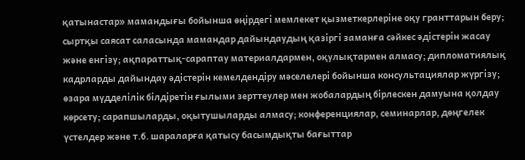қатынастар» мамандығы бойынша өңірдегі мемлекет қызметкерлеріне оқу гранттарын беру; сыртқы саясат саласында мамандар дайындаудың қазіргі заманға сәйкес әдістерін жасау және енгізу; ақпараттық-сараптау материалдармен, оқулықтармен алмасу; дипломатиялық кадрларды дайындау әдістерін кемелдендіру мәселелері бойынша консультациялар жүргізу; өзара мүдделілік білдіретін ғылыми зерттеулер мен жобалардың бірлескен дамуына қолдау көрсету; сарапшыларды, оқытушыларды алмасу; конференциялар, семинарлар, дөңгелек үстелдер және т.б. шараларға қатысу басымдықты бағыттар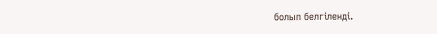болып белгіленді.